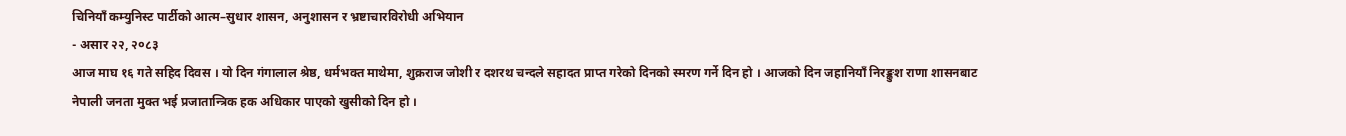चिनियाँ कम्युनिस्ट पार्टीको आत्म–सुधार शासन, अनुशासन र भ्रष्टाचारविरोधी अभियान
- असार २२, २०८३
आज माघ १६ गते सहिद दिवस । यो दिन गंगालाल श्रेष्ठ, धर्मभक्त माथेमा, शुक्रराज जोशी र दशरथ चन्दले सहादत प्राप्त गरेको दिनको स्मरण गर्ने दिन हो । आजको दिन जहानियाँ निरङ्कुश राणा शासनबाट नेपाली जनता मुक्त भई प्रजातान्त्रिक हक अधिकार पाएको खुसीको दिन हो ।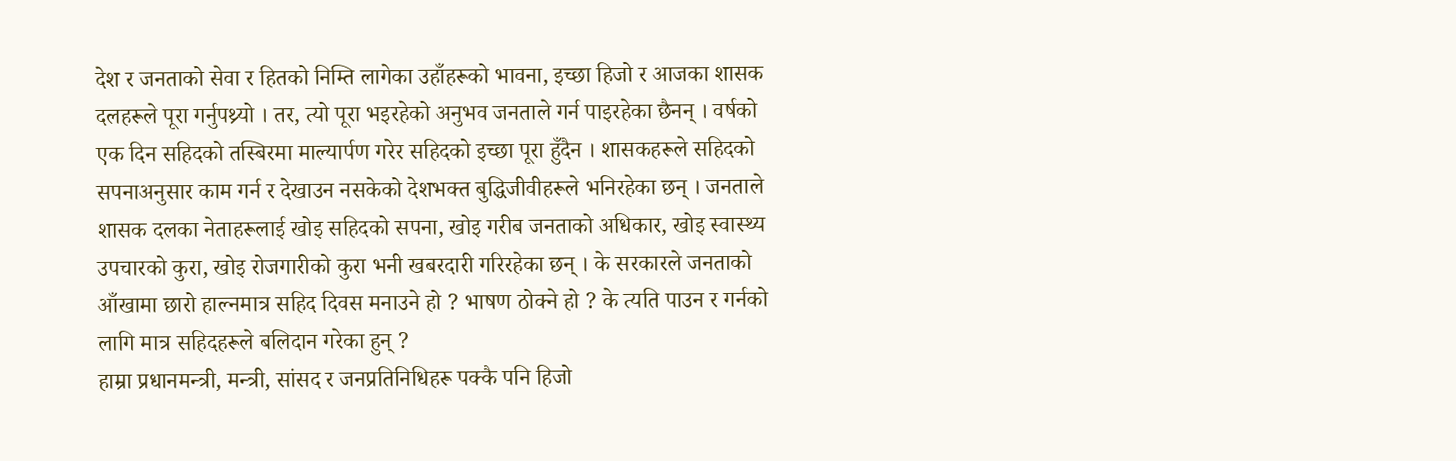देश र जनताको सेवा र हितको निम्ति लागेका उहाँहरूको भावना, इच्छा हिजो र आजका शासक दलहरूले पूरा गर्नुपथ्र्यो । तर, त्यो पूरा भइरहेको अनुभव जनताले गर्न पाइरहेका छैनन् । वर्षको एक दिन सहिदको तस्बिरमा माल्यार्पण गरेर सहिदको इच्छा पूरा हुँदैन । शासकहरूले सहिदको सपनाअनुसार काम गर्न र देखाउन नसकेको देशभक्त बुद्धिजीवीहरूले भनिरहेका छन् । जनताले शासक दलका नेताहरूलाई खोइ सहिदको सपना, खोइ गरीब जनताको अधिकार, खोइ स्वास्थ्य उपचारको कुरा, खोइ रोजगारीको कुरा भनी खबरदारी गरिरहेका छन् । के सरकारले जनताको आँखामा छारो हाल्नमात्र सहिद दिवस मनाउने हो ? भाषण ठोक्ने हो ? के त्यति पाउन र गर्नको लागि मात्र सहिदहरूले बलिदान गरेका हुन् ?
हाम्रा प्रधानमन्त्री, मन्त्री, सांसद र जनप्रतिनिधिहरू पक्कै पनि हिजो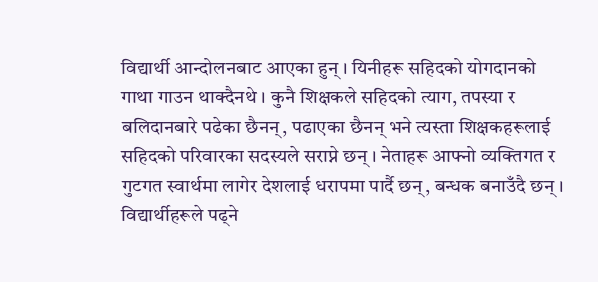विद्यार्थी आन्दोलनबाट आएका हुन् । यिनीहरू सहिदको योगदानको गाथा गाउन थाक्दैनथे । कुनै शिक्षकले सहिदको त्याग, तपस्या र बलिदानबारे पढेका छैनन्, पढाएका छैनन् भने त्यस्ता शिक्षकहरूलाई सहिदको परिवारका सदस्यले सराप्ने छन् । नेताहरू आफ्नो व्यक्तिगत र गुटगत स्वार्थमा लागेर देशलाई धरापमा पार्दै छन्, बन्धक बनाउँदै छन् । विद्यार्थीहरूले पढ्ने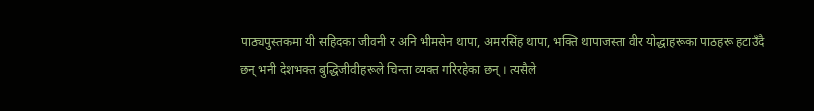पाठ्यपुस्तकमा यी सहिदका जीवनी र अनि भीमसेन थापा, अमरसिंह थापा, भक्ति थापाजस्ता वीर योद्धाहरूका पाठहरू हटाउँदै छन् भनी देशभक्त बुद्धिजीवीहरूले चिन्ता व्यक्त गरिरहेका छन् । त्यसैले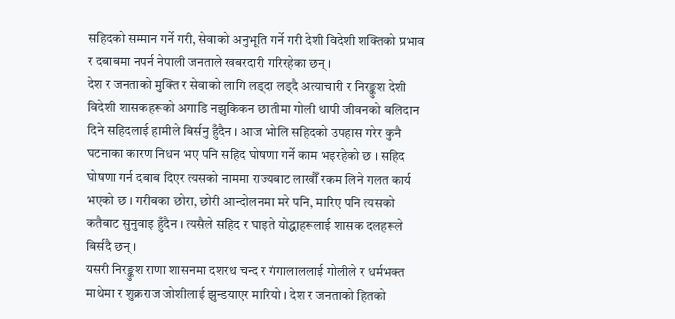सहिदको सम्मान गर्ने गरी, सेवाको अनुभूति गर्ने गरी देशी विदेशी शक्तिको प्रभाव र दबाबमा नपर्न नेपाली जनताले खबरदारी गरिरहेका छन् ।
देश र जनताको मुक्ति र सेवाको लागि लड्दा लड्दै अत्याचारी र निरङ्कुश देशी विदेशी शासकहरूको अगाडि नझुकिकन छातीमा गोली थापी जीवनको बलिदान दिने सहिदलाई हामीले बिर्सनु हुँदैन । आज भोलि सहिदको उपहास गरेर कुनै घटनाका कारण निधन भए पनि सहिद घोषणा गर्ने काम भइरहेको छ । सहिद घोषणा गर्न दबाब दिएर त्यसको नाममा राज्यबाट लाखौँ रकम लिने गलत कार्य भएको छ । गरीबका छोरा, छोरी आन्दोलनमा मरे पनि, मारिए पनि त्यसको कतैबाट सुनुवाइ हुँदैन । त्यसैले सहिद र घाइते योद्धाहरूलाई शासक दलहरूले बिर्सदै छन् ।
यसरी निरङ्कुश राणा शासनमा दशरथ चन्द र गंगालाललाई गोलीले र धर्मभक्त माथेमा र शुक्रराज जोशीलाई झुन्डयाएर मारियो । देश र जनताको हितको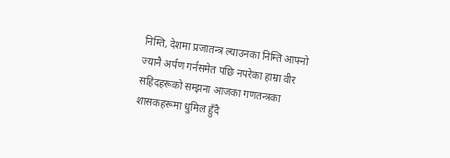निम्ति, देशमा प्रजातन्त्र ल्याउनका निम्ति आफ्नो ज्यानै अर्पण गर्नसमेत पछि नपरेका हाम्रा वीर सहिदहरूको सम्झना आजका गणतन्त्रका शासकहरूमा धुमिल हुँदै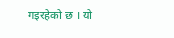गइरहेको छ । यो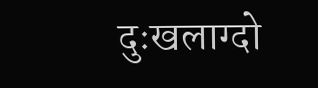दुःखलाग्दो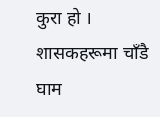कुरा हो । शासकहरूमा चाँडै घाम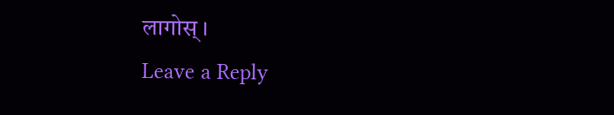लागोस् ।
Leave a Reply